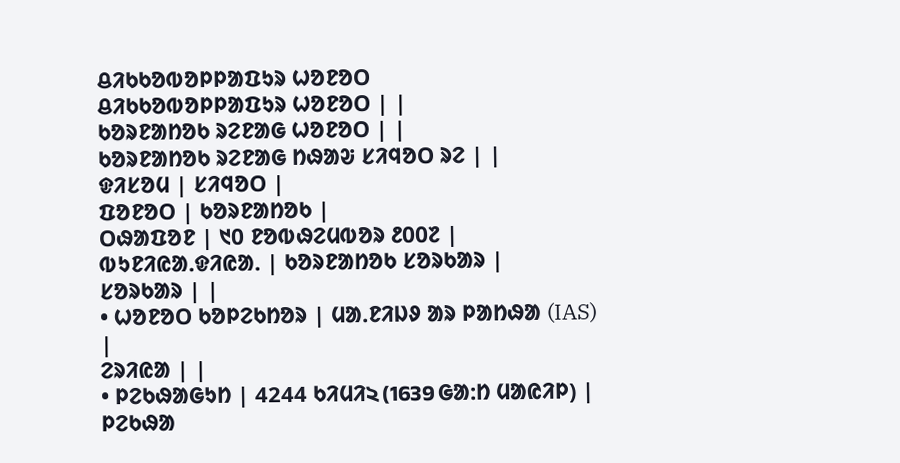ᱪᱤᱠᱠᱚᱵᱚᱞᱞᱟᱯᱩᱨ ᱦᱚᱱᱚᱛ
ᱪᱤᱠᱠᱚᱵᱚᱞᱞᱟᱯᱩᱨ ᱦᱚᱱᱚᱛ | |
ᱠᱚᱨᱱᱟᱴᱚᱠ ᱨᱮᱱᱟᱜ ᱦᱚᱱᱚᱛ | |
ᱠᱚᱨᱱᱟᱴᱚᱠ ᱨᱮᱱᱟᱜ ᱴᱷᱟᱶ ᱥᱤᱧᱚᱛ ᱨᱮ | |
ᱫᱤᱥᱚᱢ | ᱥᱤᱧᱚᱛ |
ᱯᱚᱱᱚᱛ | ᱠᱚᱨᱱᱟᱴᱚᱠ |
ᱛᱷᱟᱯᱚᱱ | ᱑᱐ ᱱᱚᱵᱷᱮᱢᱵᱚᱨ ᱒᱐᱐᱗ |
ᱵᱩᱱᱤᱭᱟᱹᱫᱤᱭᱟᱹ | ᱠᱚᱨᱱᱟᱴᱚᱠ ᱥᱚᱨᱠᱟᱨ |
ᱥᱚᱨᱠᱟᱨ | |
• ᱦᱚᱱᱚᱛ ᱠᱚᱞᱮᱠᱴᱚᱨ | ᱢᱟᱹᱱᱤᱡᱽ ᱟᱨ ᱞᱟᱴᱷᱟ (IAS) |
ᱮᱨᱤᱭᱟ | |
• ᱞᱮᱠᱷᱟᱜᱩᱴ | 4244 ᱠᱤᱢᱤ২ (1639 ᱜᱟᱺᱴ ᱢᱟᱭᱤᱞ) |
ᱞᱮᱠᱷᱟ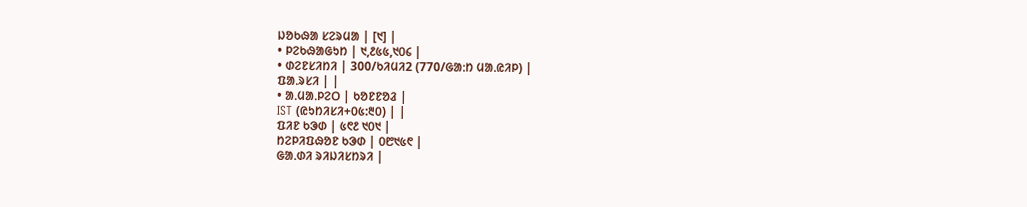ᱡᱚᱠᱷᱟ ᱥᱮᱨᱢᱟ | [᱑] |
• ᱞᱮᱠᱷᱟᱜᱩᱴ | ᱑,᱒᱕᱕,᱑᱐᱔ |
• ᱰᱮᱱᱥᱤᱴᱤ | 300/ᱠᱤᱢᱤ2 (770/ᱜᱟᱺᱴ ᱢᱟᱹᱭᱤᱞ) |
ᱯᱟᱹᱨᱥᱤ | |
• ᱟᱹᱢᱟᱹᱞᱮᱛ | ᱠᱚᱱᱱᱚᱲ |
IST (ᱭᱩᱴᱤᱥᱤ+᱐᱕:᱓᱐) | |
ᱯᱤᱱ ᱠᱳᱰ | ᱕᱖᱒ ᱑᱐᱑ |
ᱴᱮᱞᱤᱯᱷᱚᱱ ᱠᱳᱰ | ᱐᱘᱑᱕᱖ |
ᱜᱟᱹᱰᱤ ᱨᱤᱡᱤᱥᱴᱨᱤ |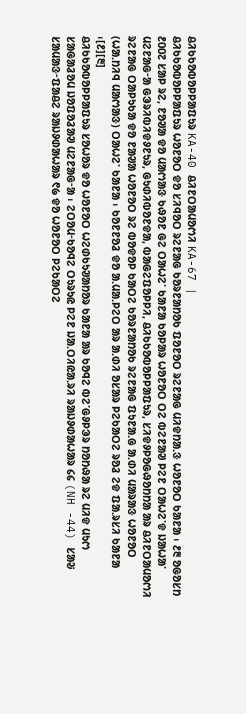ᱪᱤᱠᱠᱚᱵᱚᱞᱞᱟᱯᱩᱨ KA-40 ᱪᱤᱱᱛᱟᱢᱚᱬᱤ KA-67 |
ᱪᱤᱠᱠᱚᱵᱚᱞᱞᱟᱯᱩᱨ ᱦᱚᱱᱚᱛ ᱫᱚ ᱥᱤᱧᱚᱛ ᱨᱮᱱᱟᱜ ᱠᱚᱨᱱᱟᱴᱚᱠ ᱯᱚᱱᱚᱛ ᱨᱮᱱᱟᱜ ᱢᱤᱫᱴᱟᱹᱝ ᱦᱚᱱᱚᱛ ᱠᱟᱱᱟ ᱾ ᱒᱓ ᱚᱜᱚᱥᱴ ᱒᱐᱐᱗ ᱥᱟᱞ ᱨᱮ, ᱱᱚᱣᱟ ᱫᱚ ᱢᱟᱬᱟᱝ ᱠᱷᱚᱱ ᱜᱮ ᱛᱟᱦᱮᱸ ᱠᱟᱱᱟ ᱠᱚᱞᱟᱨ ᱦᱚᱱᱚᱛ ᱛᱮ ᱵᱮᱱᱟᱣ ᱞᱮᱱ ᱛᱟᱦᱮᱸᱫ ᱡᱟᱦᱟᱸ ᱢᱮᱱᱟᱜᱼᱟ ᱜᱳᱨᱤᱵᱤᱫᱽᱱᱩᱨ, ᱜᱩᱰᱤᱵᱚᱱᱫᱟ, ᱵᱟᱜᱮᱯᱚᱞᱞᱤ, ᱪᱤᱠᱠᱚᱵᱚᱞᱞᱟᱯᱩᱨ, ᱥᱤᱫᱽᱞᱚᱜᱷᱚᱴᱴᱟ ᱟᱨ ᱪᱤᱱᱛᱟᱢᱚᱬᱤ ᱨᱮᱱᱟᱜ ᱛᱟᱞᱩᱠᱟ ᱫᱚ ᱱᱟᱣᱟ ᱦᱚᱱᱚᱛ ᱨᱮ ᱵᱚᱫᱚᱞ ᱠᱟᱛᱮ ᱠᱚᱨᱱᱟᱴᱚᱠ ᱨᱮᱱᱟᱜ ᱯᱩᱱᱟᱹᱜ ᱟᱹᱰᱤ ᱢᱟᱨᱟᱝ ᱦᱚᱱᱚᱛ (ᱦᱟᱹᱴᱤᱧ ᱢᱟᱬᱟᱝ) ᱛᱟᱦᱮᱸ ᱠᱟᱱᱟ ᱾ ᱠᱚᱱᱱᱚᱲ ᱫᱚ ᱟᱹᱢᱟᱹᱞᱮᱛ ᱟᱨ ᱟᱹᱰᱤ ᱚᱥᱟᱨ ᱞᱮᱠᱟᱛᱮ ᱨᱚᱲ ᱮᱫ ᱯᱟᱹᱨᱥᱤ ᱠᱟᱱᱟ ᱾[᱒][᱓]
ᱪᱤᱠᱠᱚᱵᱚᱞᱞᱟᱯᱩᱨ ᱥᱚᱦᱚᱨ ᱫᱚ ᱦᱚᱱᱚᱛ ᱦᱮᱰᱠᱩᱣᱟᱴᱚᱨ ᱠᱟᱱᱟ ᱟᱨ ᱠᱚᱧᱮ ᱵᱮᱸᱜᱽᱞᱳᱨ ᱴᱚᱴᱷᱟ ᱨᱮ ᱢᱤᱫ ᱢᱩᱬ ᱥᱟᱜᱟᱲᱚᱢ ᱡᱚᱯᱚᱲᱟᱣ ᱢᱮᱱᱟᱜᱼᱟ ᱾ ᱮᱛᱚᱢᱼᱠᱚᱧᱮ ᱛᱩᱨᱩᱭ ᱞᱮᱱ ᱡᱟᱹᱛᱤᱭᱟᱹᱨᱤ ᱨᱟᱡᱽᱰᱟᱦᱟᱨ ᱔᱔ (NH -44) ᱥᱟᱶ ᱥᱟᱢᱟᱝᱼᱯᱟᱪᱮ ᱨᱟᱡᱽᱰᱟᱦᱟᱨ ᱖᱙ ᱫᱚ ᱦᱚᱱᱚᱛ ᱞᱮᱠᱟᱛᱮ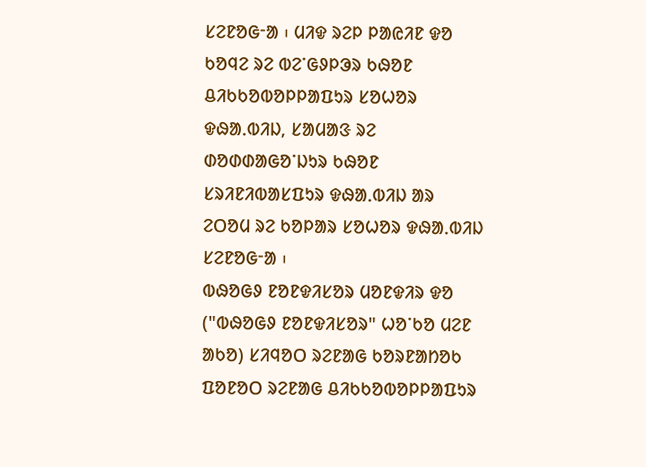ᱥᱮᱱᱚᱜᱼᱟ ᱾ ᱢᱤᱫ ᱨᱮᱞ ᱞᱟᱭᱤᱱ ᱫᱚ ᱠᱚᱧᱮ ᱨᱮ ᱵᱮᱸᱜᱽᱞᱳᱨ ᱠᱷᱚᱱ ᱪᱤᱠᱠᱚᱵᱚᱞᱞᱟᱯᱩᱨ ᱥᱚᱦᱚᱨ ᱫᱷᱟᱹᱵᱤᱡ, ᱥᱟᱢᱟᱝ ᱨᱮ ᱰᱚᱰᱰᱟᱜᱚᱸᱡᱩᱨ ᱠᱷᱚᱱ ᱥᱨᱤᱱᱤᱵᱟᱥᱯᱩᱨ ᱫᱷᱟᱹᱵᱤᱡ ᱟᱨ ᱮᱛᱚᱢ ᱨᱮ ᱠᱚᱞᱟᱨ ᱥᱚᱦᱚᱨ ᱫᱷᱟᱹᱵᱤᱡ ᱥᱮᱱᱚᱜᱼᱟ ᱾
ᱵᱷᱚᱜᱽ ᱱᱚᱱᱫᱤᱥᱚᱨ ᱢᱚᱱᱫᱤᱨ ᱫᱚ ("ᱵᱷᱚᱜᱽ ᱱᱚᱱᱫᱤᱥᱚᱨ" ᱦᱚᱸᱠᱚ ᱢᱮᱱ ᱟᱠᱚ) ᱥᱤᱧᱚᱛ ᱨᱮᱱᱟᱜ ᱠᱚᱨᱱᱟᱴᱚᱠ ᱯᱚᱱᱚᱛ ᱨᱮᱱᱟᱜ ᱪᱤᱠᱠᱚᱵᱚᱞᱞᱟᱯᱩᱨ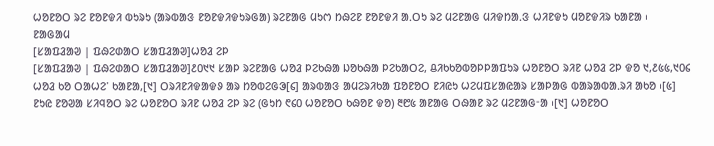ᱦᱚᱱᱚᱛ ᱨᱮ ᱱᱚᱱᱫᱤ ᱵᱩᱨᱩ (ᱟᱨᱵᱟᱝ ᱱᱚᱱᱫᱤᱫᱩᱨᱜᱟ) ᱨᱮᱱᱟᱜ ᱢᱩᱬ ᱴᱷᱮᱱ ᱱᱚᱱᱫᱤ ᱟᱹᱛᱩ ᱨᱮ ᱢᱮᱱᱟᱜ ᱢᱤᱫᱴᱟᱹᱝ ᱦᱤᱱᱫᱩ ᱢᱚᱱᱫᱤᱨ ᱠᱟᱱᱟ ᱾
ᱱᱟᱜᱟᱢ
[ᱥᱟᱯᱲᱟᱣ | ᱯᱷᱮᱰᱟᱛ ᱥᱟᱯᱲᱟᱣ]ᱦᱚᱲ ᱮᱞ
[ᱥᱟᱯᱲᱟᱣ | ᱯᱷᱮᱰᱟᱛ ᱥᱟᱯᱲᱟᱣ]᱒᱐᱑᱑ ᱥᱟᱞ ᱨᱮᱱᱟᱜ ᱦᱚᱲ ᱞᱮᱠᱷᱟ ᱡᱚᱠᱷᱟ ᱞᱮᱠᱟᱛᱮ, ᱪᱤᱠᱠᱚᱵᱚᱞᱞᱟᱯᱩᱨ ᱦᱚᱱᱚᱛ ᱨᱤᱱ ᱦᱚᱲ ᱮᱞ ᱫᱚ ᱑,᱒᱕᱕,᱑᱐᱔ ᱦᱚᱲ ᱠᱚ ᱛᱟᱦᱮᱸ ᱠᱟᱱᱟ,[᱑] ᱛᱨᱤᱱᱤᱫᱟᱫᱽ ᱟᱨ ᱴᱚᱵᱮᱜᱳ[᱔] ᱟᱨᱵᱟᱝ ᱟᱢᱮᱨᱤᱠᱟ ᱯᱚᱱᱚᱛ ᱱᱤᱭᱩ ᱦᱮᱢᱯᱥᱟᱭᱟᱨ ᱥᱟᱞᱟᱜ ᱵᱟᱨᱟᱵᱟᱹᱨᱤ ᱟᱠᱚ ᱾[᱕] ᱱᱩᱭ ᱱᱚᱣᱟ ᱥᱤᱧᱚᱛ ᱨᱮ ᱦᱚᱱᱚᱛ ᱨᱤᱱ ᱦᱚᱲ ᱮᱞ ᱨᱮ (ᱜᱩᱴ ᱖᱔᱐ ᱦᱚᱱᱚᱛ ᱠᱷᱚᱱ ᱫᱚ) ᱓᱘᱕ ᱟᱱᱟᱜ ᱛᱷᱟᱱ ᱨᱮ ᱢᱮᱱᱟᱜᱼᱟ ᱾[᱑] ᱦᱚᱱᱚᱛ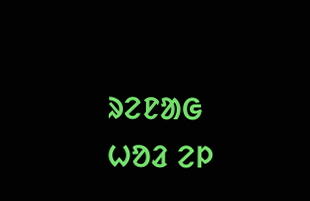ᱨᱮᱱᱟᱜ ᱦᱚᱲ ᱮᱞ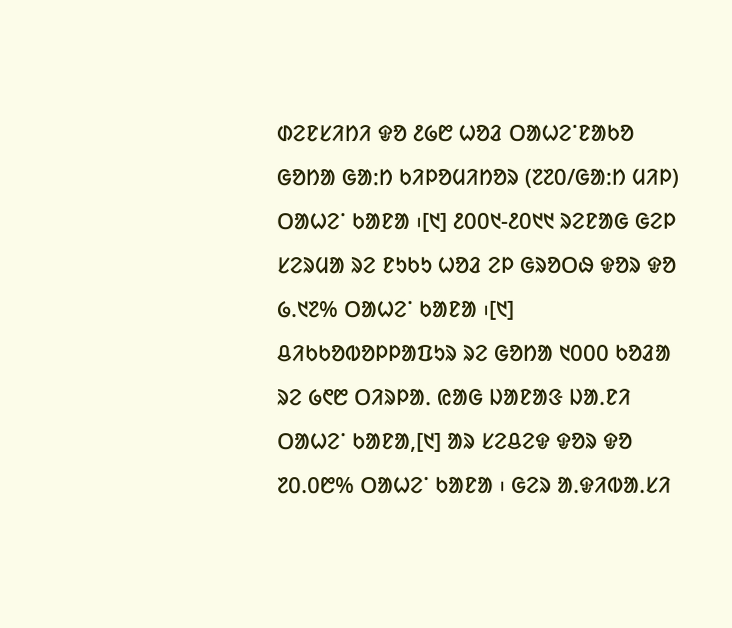ᱰᱮᱱᱥᱤᱴᱤ ᱫᱚ ᱒᱙᱘ ᱦᱚᱲ ᱛᱟᱦᱮᱸᱱᱟᱠᱚ ᱜᱚᱴᱟ ᱜᱟᱺᱴ ᱠᱤᱞᱚᱢᱤᱴᱚᱨ (᱗᱗᱐/ᱜᱟᱺᱴ ᱢᱤᱞ) ᱛᱟᱦᱮᱸ ᱠᱟᱱᱟ ᱾[᱑] ᱒᱐᱐᱑-᱒᱐᱑᱑ ᱨᱮᱱᱟᱜ ᱜᱮᱞ ᱥᱮᱨᱢᱟ ᱨᱮ ᱱᱩᱠᱩ ᱦᱚᱲ ᱮᱞ ᱜᱨᱚᱛᱷ ᱫᱚᱨ ᱫᱚ ᱙.᱑᱗% ᱛᱟᱦᱮᱸ ᱠᱟᱱᱟ ᱾[᱑] ᱪᱤᱠᱠᱚᱵᱚᱞᱞᱟᱯᱩᱨ ᱨᱮ ᱜᱚᱴᱟ ᱑᱐᱐᱐ ᱠᱚᱲᱟ ᱨᱮ ᱙᱖᱘ ᱛᱤᱨᱞᱟᱹ ᱭᱟᱜ ᱡᱟᱱᱟᱝ ᱡᱟᱹᱱᱤ ᱛᱟᱦᱮᱸ ᱠᱟᱱᱟ,[᱑] ᱟᱨ ᱥᱮᱪᱮᱫ ᱫᱚᱨ ᱫᱚ ᱗᱐.᱐᱘% ᱛᱟᱦᱮᱸ ᱠᱟᱱᱟ ᱾ ᱜᱮᱨ ᱟᱹᱫᱤᱵᱟᱹᱥᱤ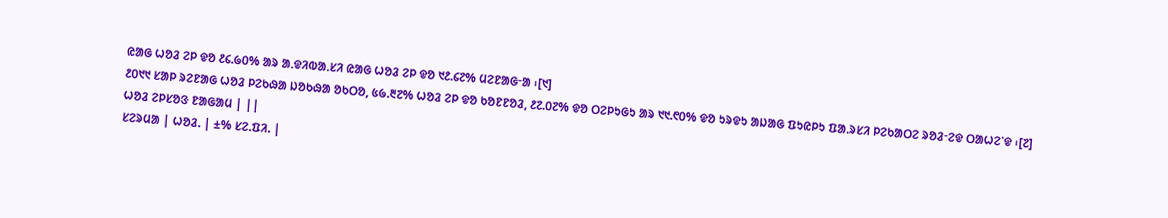ᱭᱟᱜ ᱦᱚᱲ ᱮᱞ ᱫᱚ ᱒᱔.᱙᱐% ᱟᱨ ᱟᱹᱫᱤᱵᱟᱹᱥᱤ ᱭᱟᱜ ᱦᱚᱲ ᱮᱞ ᱫᱚ ᱑᱒.᱔᱗% ᱢᱮᱱᱟᱜᱼᱟ ᱾[᱑]
᱒᱐᱑᱑ ᱥᱟᱞ ᱨᱮᱱᱟᱜ ᱦᱚᱲ ᱞᱮᱠᱷᱟ ᱡᱚᱠᱷᱟ ᱚᱠᱛᱚ, ᱕᱙.᱓᱗% ᱦᱚᱲ ᱮᱞ ᱫᱚ ᱠᱚᱱᱱᱚᱲ, ᱒᱗.᱐᱗% ᱫᱚ ᱛᱮᱞᱩᱜᱩ ᱟᱨ ᱑᱑.᱖᱐% ᱫᱚ ᱩᱨᱫᱩ ᱟᱡᱟᱜ ᱯᱩᱭᱞᱩ ᱯᱟᱹᱨᱥᱤ ᱞᱮᱠᱟᱛᱮ ᱨᱚᱲᱼᱮᱫ ᱛᱟᱦᱮᱸᱫ ᱾[᱗]
ᱦᱚᱲ ᱮᱞᱥᱚᱝ ᱱᱟᱜᱟᱢ | ||
ᱥᱮᱨᱢᱟ | ᱦᱚᱲ. | ±% ᱥᱮ.ᱯᱤ. |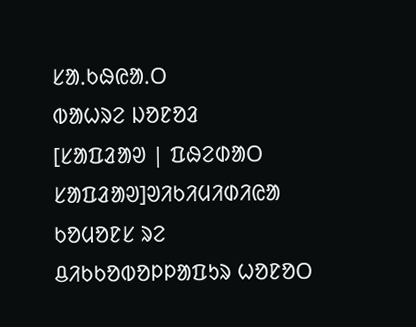ᱥᱟᱹᱠᱷᱭᱟᱹᱛ
ᱵᱟᱦᱨᱮ ᱡᱚᱱᱚᱲ
[ᱥᱟᱯᱲᱟᱣ | ᱯᱷᱮᱰᱟᱛ ᱥᱟᱯᱲᱟᱣ]ᱣᱤᱠᱤᱢᱤᱰᱤᱭᱟ ᱠᱚᱢᱚᱱᱥ ᱨᱮ ᱪᱤᱠᱠᱚᱵᱚᱞᱞᱟᱯᱩᱨ ᱦᱚᱱᱚᱛ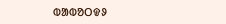ᱵᱟᱵᱚᱛᱫᱽ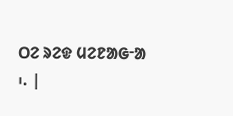ᱛᱮ ᱨᱮᱫ ᱢᱮᱱᱟᱜᱼᱟ ᱾. |